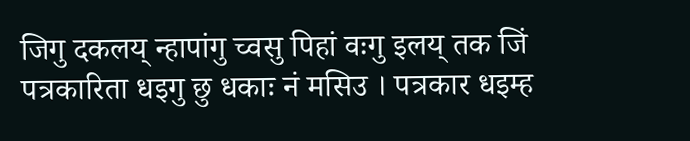जिगु दकलय् न्हापांगु च्वसु पिहां वःगु इलय् तक जिं पत्रकारिता धइगु छु धकाः नं मसिउ । पत्रकार धइम्ह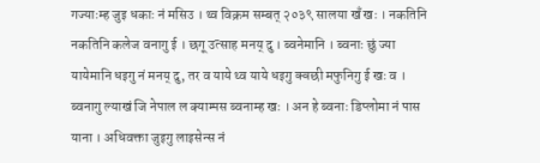गज्याःम्ह जुइ धकाः नं मसिउ । थ्व विक्रम सम्बत् २०३९ सालया खँ खः । नकतिनि नकतिनि कलेज वनागु ई । छगू उत्साह मनय् दु । ब्वनेमानि । ब्वनाः छुं ज्या यायेमानि धइगु नं मनय् दु, तर व याये थ्व याये धइगु क्वछी मफुनिगु ई खः व ।
ब्वनागु ल्याखं जि नेपाल ल क्याम्पस ब्वनाम्ह खः । अन हे ब्वनाः डिप्लोमा नं पास याना । अधिवक्ता जुइगु लाइसेन्स नं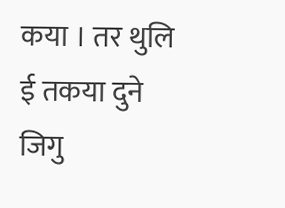कया । तर थुलि ई तकया दुने जिगु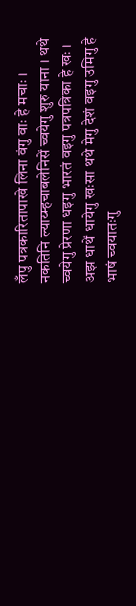लँपु पत्रकारितापाखे लिना वंगु वाः हे मचाः । नकतिनि ल्याय्म्हचाबलेनिसें च्वयेगु शुरु याना । थथे च्वयेगु प्रेरणा धइगु भारतं वइगु पत्रपत्रिका हे खः ।
अझ धाथें धायेगु खःसा थथे मेगु देशं वइगु उमिगु हे भाषं च्वयातःगु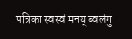पत्रिका स्वस्वं मनय् ब्वलंगु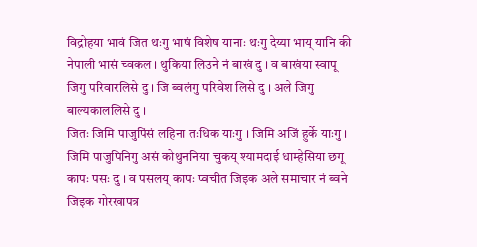विद्रोहया भावं जित थःगु भाषं विशेष यानाः थःगु देय्या भाय् यानि की नेपाली भासं च्वकल । थुकिया लिउने नं बाखं दु । व बाखंया स्वापू जिगु परिवारलिसे दु । जि ब्वलंगु परिवेश लिसे दु । अले जिगु बाल्यकाललिसे दु ।
जितः जिमि पाजुपिंसं लहिना तःधिक याःगु । जिमि अजिं हुर्के याःगु । जिमि पाजुपिनिगु असं कोथुननिया चुकय् श्यामदाई धाम्हेसिया छगू कापः पसः दु । व पसलय् कापः प्वचीत जिइक अले समाचार नं ब्वने जिइक गोरखापत्र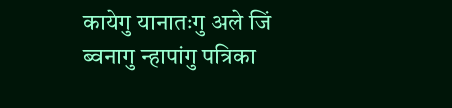कायेगु यानातःगु अले जिं ब्वनागु न्हापांगु पत्रिका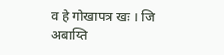व हे गोखापत्र खः । जि अबाय्ति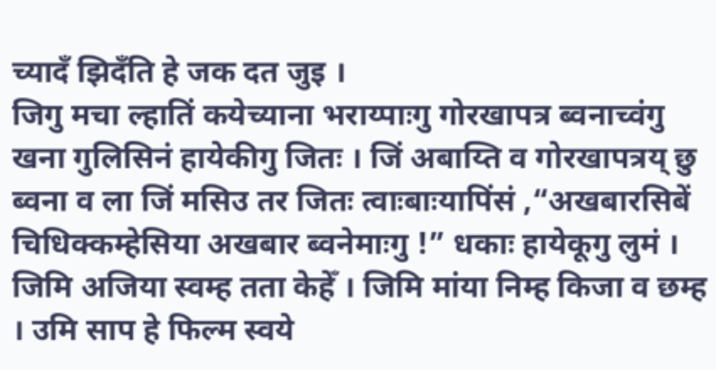च्यादँ झिदँति हे जक दत जुइ ।
जिगु मचा ल्हातिं कयेच्याना भराय्पाःगु गोरखापत्र ब्वनाच्वंगु खना गुलिसिनं हायेकीगु जितः । जिं अबाय्ति व गोरखापत्रय् छु ब्वना व ला जिं मसिउ तर जितः त्वाःबाःयापिंसं ,“अखबारसिबें चिधिक्कम्हेसिया अखबार ब्वनेमाःगु !” धकाः हायेकूगु लुमं । जिमि अजिया स्वम्ह तता केहेँ । जिमि मांया निम्ह किजा व छम्ह । उमि साप हे फिल्म स्वये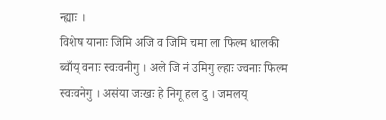न्ह्याः ।
विशेष यानाः जिमि अजि व जिमि चमा ला फिल्म धालकी ब्वाँय् वनाः स्वःवनीगु । अले जि नं उमिगु ल्हाः ज्वनाः फिल्म स्वःवनेगु । असंया जःखः हे निगू हल दु । जमलय्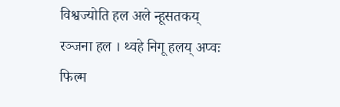विश्वज्योति हल अले न्हूसतकय् रञ्जना हल । थ्वहे निगू हलय् अप्वः फिल्म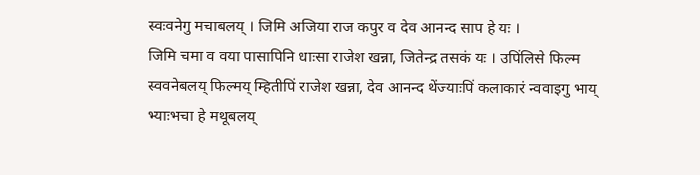स्वःवनेगु मचाबलय् । जिमि अजिया राज कपुर व देव आनन्द साप हे यः ।
जिमि चमा व वया पासापिनि धाःसा राजेश खन्ना, जितेन्द्र तसकं यः । उपिंलिसे फिल्म स्ववनेबलय् फिल्मय् म्हितीपिं राजेश खन्ना, देव आनन्द थेंज्याःपिं कलाकारं न्ववाइगु भाय् भ्याःभचा हे मथूबलय्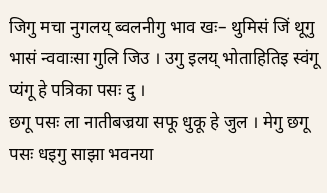जिगु मचा नुगलय् ब्वलनीगु भाव खः– थुमिसं जिं थूगु भासं न्ववाःसा गुलि जिउ । उगु इलय् भोताहितिइ स्वंगू प्यंगू हे पत्रिका पसः दु ।
छगू पसः ला नातीबज्रया सफू धुकू हे जुल । मेगु छगू पसः धइगु साझा भवनया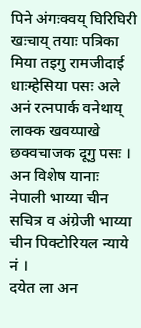पिने अंगःक्वय् घिरिघिरी खःचाय् तयाः पत्रिका मिया तइगु रामजीदाई धाःम्हेसिया पसः अले अनं रत्नपार्क वनेथाय् लाक्क खवय्पाखे छक्वचाजक दूगु पसः । अन विशेष यानाः नेपाली भाय्या चीन सचित्र व अंग्रेजी भाय्या चीन पिक्टोरियल न्याये नं ।
दयेत ला अन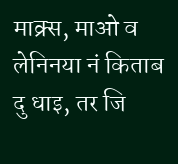माक्र्स, माओ व लेनिनया नं किताब दु धाइ, तर जि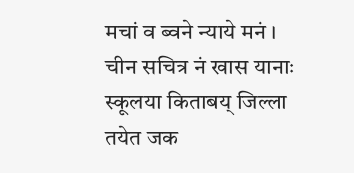मचां व ब्वने न्याये मनं । चीन सचित्र नं खास यानाः स्कूलया किताबय् जिल्ला तयेत जक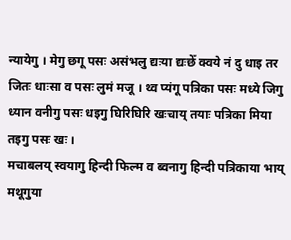न्यायेगु । मेगु छगू पसः असंभलु द्यःया द्यःछेँ क्वये नं दु धाइ तर जितः धाःसा व पसः लुमं मजू । थ्व प्यंगू पत्रिका पसः मध्ये जिगु ध्यान वनीगु पसः धइगु घिरिघिरि खःचाय् तयाः पत्रिका मिया तइगु पसः खः ।
मचाबलय् स्वयागु हिन्दी फिल्म व ब्वनागु हिन्दी पत्रिकाया भाय् मथूगुया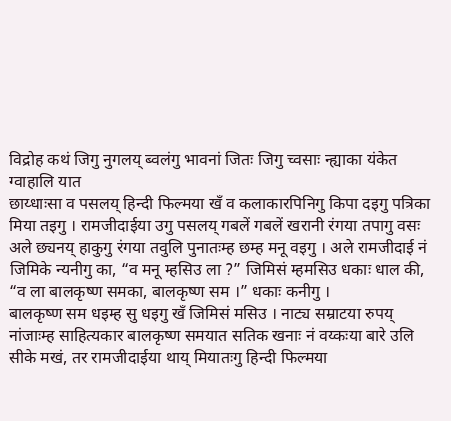विद्रोह कथं जिगु नुगलय् ब्वलंगु भावनां जितः जिगु च्वसाः न्ह्याका यंकेत ग्वाहालि यात
छाय्धाःसा व पसलय् हिन्दी फिल्मया खँ व कलाकारपिनिगु किपा दइगु पत्रिका मिया तइगु । रामजीदाईया उगु पसलय् गबलें गबलें खरानी रंगया तपागु वसः अले छ्यनय् हाकुगु रंगया तवुलि पुनातःम्ह छम्ह मनू वइगु । अले रामजीदाई नं जिमिके न्यनीगु का, “व मनू म्हसिउ ला ?” जिमिसं म्हमसिउ धकाः धाल की, “व ला बालकृष्ण समका, बालकृष्ण सम ।” धकाः कनीगु ।
बालकृष्ण सम धइम्ह सु धइगु खँ जिमिसं मसिउ । नाट्य सम्राटया रुपय् नांजाःम्ह साहित्यकार बालकृष्ण समयात सतिक खनाः नं वय्कःया बारे उलि सीके मखं, तर रामजीदाईया थाय् मियातःगु हिन्दी फिल्मया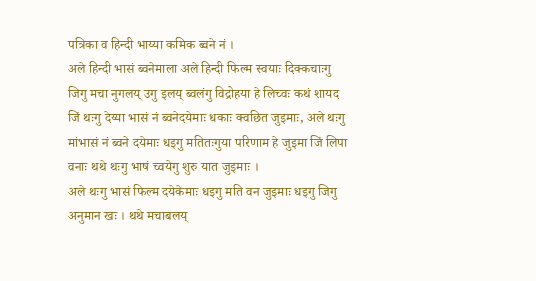पत्रिका व हिन्दी भाय्या कमिक ब्वने नं ।
अले हिन्दी भासं ब्वनेमाला अले हिन्दी फिल्म स्वयाः दिक्कचाःगु जिगु मचा नुगलय् उगु इलय् ब्वलंगु विद्रोहया हे लिच्वः कथं शायद जिं थःगु देय्या भासं नं ब्वनेदयेमाः धकाः क्वछित जुइमाः, अले थःगु मांभासं नं ब्वने दयेमाः धइगु मतितःगुया परिणाम हे जुइमा जिं लिपा वनाः थथे थःगु भाषं च्वयेगु शुरु यात जुइमाः ।
अले थःगु भासं फिल्म दयेकेमाः धइगु मति वन जुइमाः धइगु जिगु अनुमान खः । थथे मचाबलय्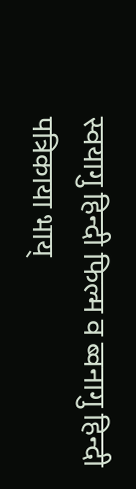स्वयागु हिन्दी फिल्म व ब्वनागु हिन्दी पत्रिकाया भाय्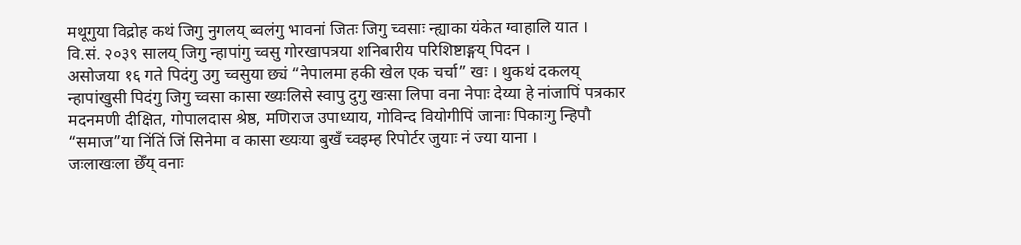मथूगुया विद्रोह कथं जिगु नुगलय् ब्वलंगु भावनां जितः जिगु च्वसाः न्ह्याका यंकेत ग्वाहालि यात । वि.सं. २०३९ सालय् जिगु न्हापांगु च्वसु गोरखापत्रया शनिबारीय परिशिष्टाङ्गय् पिदन ।
असोजया १६ गते पिदंगु उगु च्वसुया छ्यं “नेपालमा हकी खेल एक चर्चा” खः । थुकथं दकलय् न्हापांखुसी पिदंगु जिगु च्वसा कासा ख्यःलिसे स्वापु दुगु खःसा लिपा वना नेपाः देय्या हे नांजापिं पत्रकार मदनमणी दीक्षित, गोपालदास श्रेष्ठ, मणिराज उपाध्याय, गोविन्द वियोगीपिं जानाः पिकाःगु न्हिपौ “समाज”या निंतिं जिं सिनेमा व कासा ख्यःया बुखँ च्वइम्ह रिपोर्टर जुयाः नं ज्या याना ।
जःलाखःला छेँय् वनाः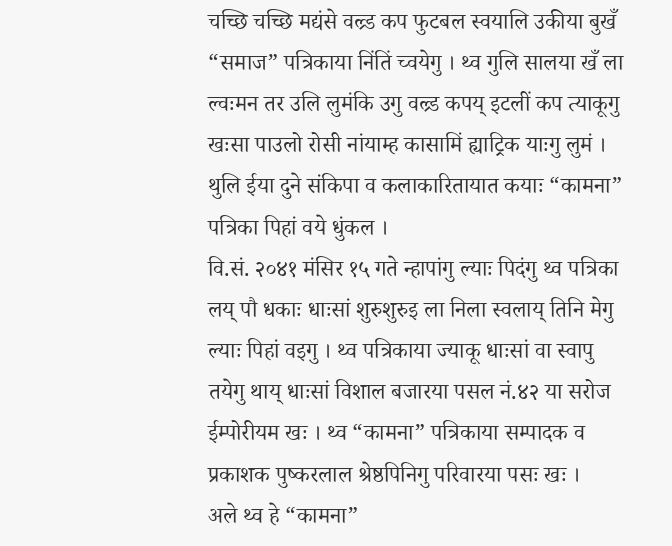चच्छि चच्छि मद्यंसे वल्र्ड कप फुटबल स्वयालि उकीया बुखँ “समाज” पत्रिकाया निंतिं च्वयेगु । थ्व गुलि सालया खँ ला ल्वःमन तर उलि लुमंकि उगु वल्र्ड कपय् इटलीं कप त्याकूगु खःसा पाउलो रोसी नांयाम्ह कासामिं ह्याट्रिक याःगु लुमं । थुलि ईया दुने संकिपा व कलाकारितायात कयाः “कामना” पत्रिका पिहां वये धुंकल ।
वि.सं. २०४१ मंसिर १५ गते न्हापांगु ल्याः पिदंगु थ्व पत्रिका लय् पौ धकाः धाःसां शुरुशुरुइ ला निला स्वलाय् तिनि मेगु ल्याः पिहां वइगु । थ्व पत्रिकाया ज्याकू धाःसां वा स्वापु तयेगु थाय् धाःसां विशाल बजारया पसल नं.४२ या सरोज ईम्पोरीयम खः । थ्व “कामना” पत्रिकाया सम्पादक व प्रकाशक पुष्करलाल श्रेष्ठपिनिगु परिवारया पसः खः ।
अले थ्व हे “कामना”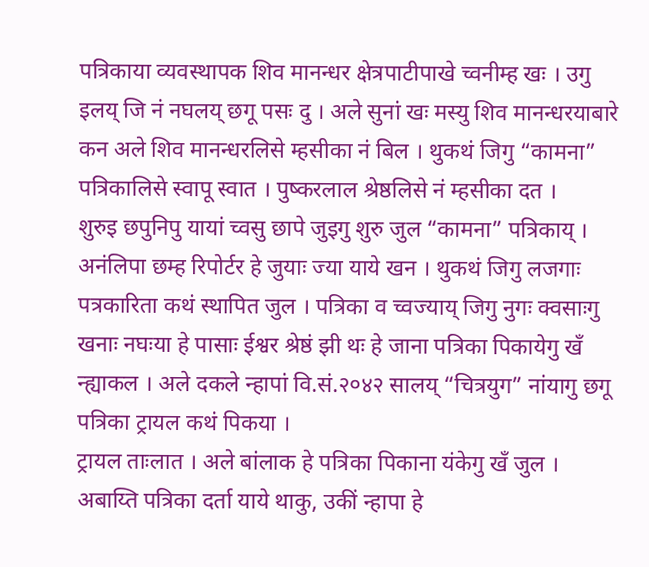पत्रिकाया व्यवस्थापक शिव मानन्धर क्षेत्रपाटीपाखे च्वनीम्ह खः । उगु इलय् जि नं नघलय् छगू पसः दु । अले सुनां खः मस्यु शिव मानन्धरयाबारे कन अले शिव मानन्धरलिसे म्हसीका नं बिल । थुकथं जिगु “कामना” पत्रिकालिसे स्वापू स्वात । पुष्करलाल श्रेष्ठलिसे नं म्हसीका दत ।
शुरुइ छपुनिपु यायां च्वसु छापे जुइगु शुरु जुल “कामना” पत्रिकाय् । अनंलिपा छम्ह रिपोर्टर हे जुयाः ज्या याये खन । थुकथं जिगु लजगाः पत्रकारिता कथं स्थापित जुल । पत्रिका व च्वज्याय् जिगु नुगः क्वसाःगु खनाः नघःया हे पासाः ईश्वर श्रेष्ठं झी थः हे जाना पत्रिका पिकायेगु खँ न्ह्याकल । अले दकले न्हापां वि.सं.२०४२ सालय् “चित्रयुग” नांयागु छगू पत्रिका ट्रायल कथं पिकया ।
ट्रायल ताःलात । अले बांलाक हे पत्रिका पिकाना यंकेगु खँ जुल । अबाय्ति पत्रिका दर्ता याये थाकु, उकीं न्हापा हे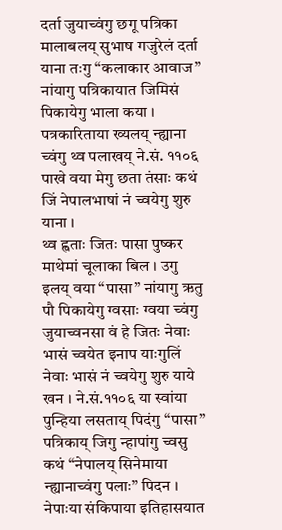दर्ता जुयाच्वंगु छगू पत्रिका मालाबलय् सुभाष गजुरेलं दर्ता याना तःगु “कलाकार आवाज” नांयागु पत्रिकायात जिमिसं पिकायेगु भाला कया । पत्रकारिताया ख्यलय् न्ह्याना च्वंगु थ्व पलाखय् ने.सं. ११०६ पाखे वया मेगु छता तंसाः कथं जिं नेपालभाषां नं च्वयेगु शुरु याना ।
थ्व ह्वताः जितः पासा पुष्कर माथेमां चूलाका बिल । उगु इलय् वया “पासा” नांयागु ऋतु पौ पिकायेगु ग्वसाः ग्वया च्वंगु जुयाच्वनसा वं हे जितः नेवाः भासं च्वयेत इनाप याःगुलिं नेवाः भासं नं च्वयेगु शुरु याये खन । ने.सं.११०६ या स्वांया पुन्हिया लसताय् पिदंगु “पासा” पत्रिकाय् जिगु न्हापांगु च्वसु कथं “नेपालय् सिनेमाया न्ह्यानाच्वंगु पलाः” पिदन ।
नेपाःया संकिपाया इतिहासयात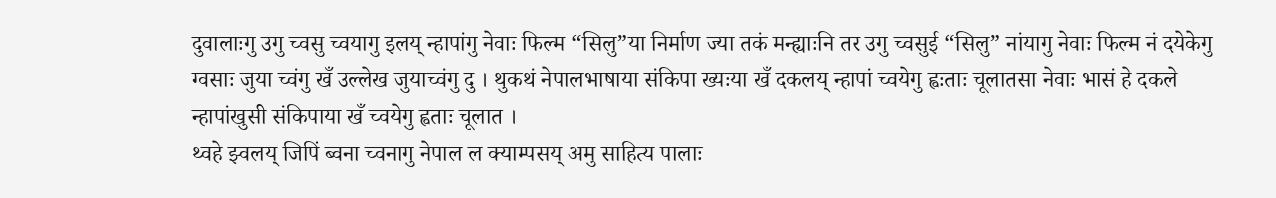दुवालाःगु उगु च्वसु च्वयागु इलय् न्हापांगु नेवाः फिल्म “सिलु”या निर्माण ज्या तकं मन्ह्याःनि तर उगु च्वसुई “सिलु” नांयागु नेवाः फिल्म नं दयेकेगु ग्वसाः जुया च्वंगु खँ उल्लेख जुयाच्वंगु दु । थुकथं नेपालभाषाया संकिपा ख्यःया खँ दकलय् न्हापां च्वयेगु ह्वःताः चूलातसा नेवाः भासं हे दकले न्हापांखुसी संकिपाया खँ च्वयेगु ह्वताः चूलात ।
थ्वहे झ्वलय् जिपिं ब्वना च्वनागु नेपाल ल क्याम्पसय् अमु साहित्य पालाः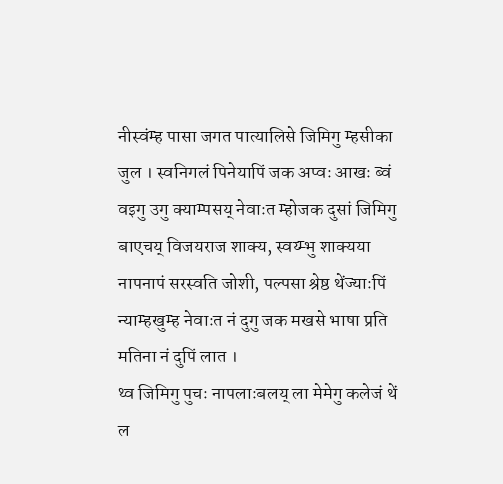नीस्वंम्ह पासा जगत पात्यालिसे जिमिगु म्हसीका जुल । स्वनिगलं पिनेयापिं जक अप्वः आखः ब्वं वइगु उगु क्याम्पसय् नेवाःत म्होजक दुसां जिमिगु बाएचय् विजयराज शाक्य, स्वय्म्भु शाक्यया नापनापं सरस्वति जोशी, पल्पसा श्रेष्ठ थेंज्याःपिं न्याम्हखुम्ह नेवाःत नं दुगु जक मखसे भाषा प्रति मतिना नं दुपिं लात ।
थ्व जिमिगु पुचः नापलाःबलय् ला मेमेगु कलेजं थें ल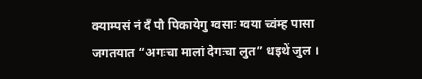क्याम्पसं नं दँ पौ पिकायेगु ग्वसाः ग्वया च्वंम्ह पासा जगतयात “अगःचा मालां देगःचा लुत” धइथें जुल ।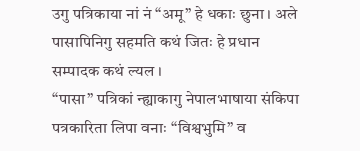उगु पत्रिकाया नां नं “अमू” हे धकाः छुना । अले पासापिनिगु सहमति कथं जितः हे प्रधान सम्पादक कथं ल्यल ।
“पासा” पत्रिकां न्ह्याकागु नेपालभाषाया संकिपा पत्रकारिता लिपा वनाः “विश्वभुमि” व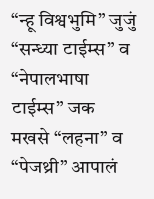“न्हू विश्वभुमि” जुजुं “सन्ध्या टाईम्स” व “नेपालभाषा टाईम्स” जक मखसे “लहना” व “पेजथ्री” आपालं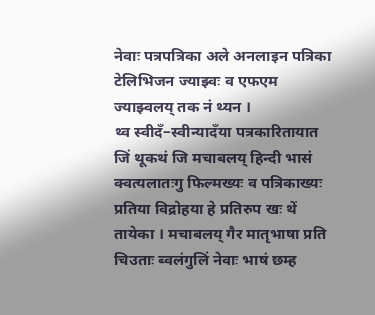नेवाः पत्रपत्रिका अले अनलाइन पत्रिका टेलिभिजन ज्याझ्वः व एफएम ज्याझ्वलय् तक नं थ्यन ।
थ्व स्वीदँ–स्वीन्यादँया पत्रकारितायात जिं थूकथं जि मचाबलय् हिन्दी भासं क्वत्यलातःगु फिल्मख्यः व पत्रिकाख्यः प्रतिया विद्रोहया हे प्रतिरुप खः थें तायेका । मचाबलय् गैर मातृभाषा प्रति चिउताः ब्वलंगुलिं नेवाः भाषं छम्ह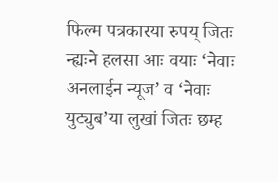फिल्म पत्रकारया रुपय् जितः न्ह्यःने हलसा आः वयाः ‘नेवाः अनलाईन न्यूज’ व ‘नेवाः युट्युब’या लुखां जितः छम्ह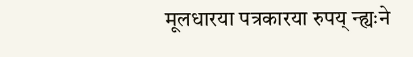मूलधारया पत्रकारया रुपय् न्ह्यःने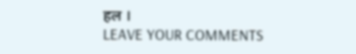हल ।
LEAVE YOUR COMMENTS